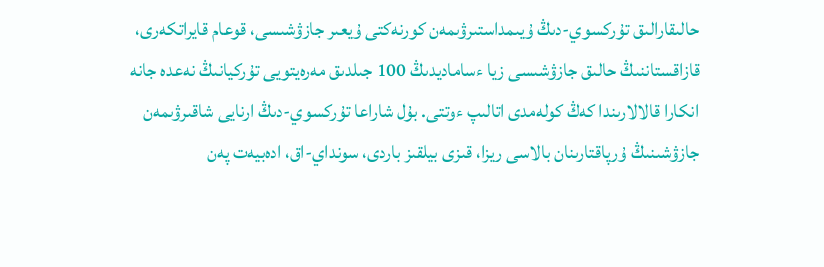حالىقارالىق تۇركسوي-دىڭ ۇيىمداستىرۋىمەن كورنەكتى ۇيعىر جازۋشىسى، قوعام قايراتكەرى، قازاقستاننىڭ حالىق جازۋشىسى زيا ءساماديدىڭ 100 جىلدىق مەرەيتويى تۇركيانىڭ نەعدە جانە انكارا قالالارىندا كەڭ كولەمدى اتالىپ ءوتتى. بۇل شاراعا تۇركسوي-دىڭ ارنايى شاقىرۋىمەن جازۋشىنىڭ ۇرپاقتارىنان بالاسى ريزا، قىزى بيلقىز باردى، سونداي-اق، ادەبيەت پەن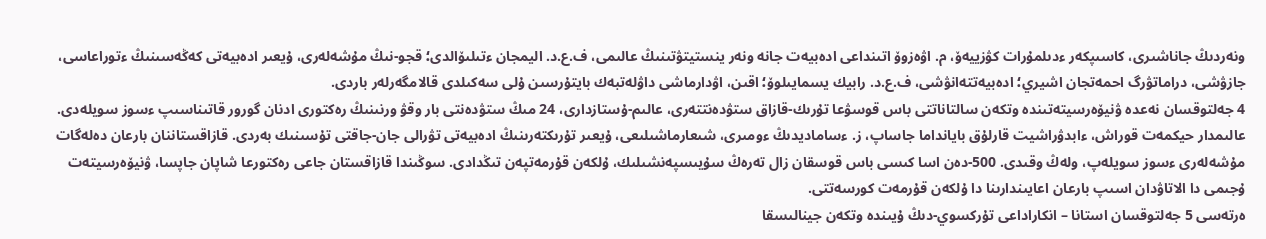ونەردىڭ جاناشىرى، كاسىپكەر ءدىلمۇرات كۋزييەۆ، م. اۋەزوۆ اتىنداعى ادەبيەت جانە ونەر ينستيتۋتىنىڭ عالىمى، ف.ع.د. اليمجان ءتىلىۆالدى؛ قجو-نىڭ مۇشەلەرى، ۇيعىر ادەبيەتى كەڭەسىنىڭ ءتوراعاسى، جازۋشى، دراماتۋرگ احمەتجان اشيري؛ ادەبيەتتەانۋشى، ف.ع.د. رابيك يسمايىلوۆ؛ اقىن، اۋدارماشى داۋلەتبەك بايتۇرسىن ۇلى سەكىلدى قالامگەرلەر باردى.
4 جەلتوقسان نەعدە ۋنيۆەرسيتەتىندە وتكەن سالتاناتتى باس قوسۋعا تۇرىك-قازاق ستۋدەنتتەرى، عالىم-ۇستازدارى، 24 مىڭ ستۋدەنتى بار وقۋ ورنىنىڭ رەكتورى ادنان گورور قاتىناسىپ ءسوز سويلەدى. عالىمدار حيكمەت قوراش، ءابدۋراشيت قارلۇق بايانداما جاساپ، ز. ءساماديدىڭ ءومىرى، شىعارماشىلىعى، ۇيعىر تۇرىكتەرىنىڭ ادەبيەتى تۋرالى جان-جاقتى تۇسىنىك بەردى. قازاقستاننان بارعان دەلەگات مۇشەلەرى ءسوز سويلەپ، ولەڭ وقىدى. 500-دەن اسا كىسى باس قوسقان زال تەرەڭ سۇيىسپەنشىلىك، ۇلكەن قۇرمەتپەن تىڭدادى. سوڭىندا قازاقستان جاعى رەكتورعا شاپان جاپسا، ۋنيۆەرسيتەت ۇجىمى دا الاتاۋدان اسىپ بارعان اعايىندارىنا دا ۇلكەن قۇرمەت كورسەتتى.
ەرتەسى 5 جەلتوقسان استانا – انكاراداعى تۇركسوي-دىڭ ۇيىندە وتكەن جينالىسقا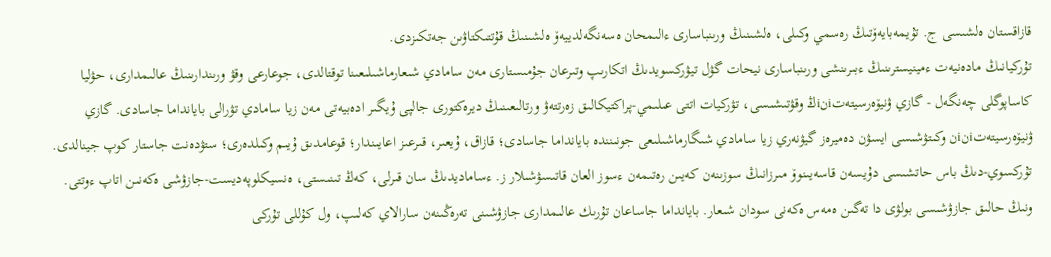قازاقستان ەلشىسى ج. تۇيمەبايەۆتىڭ رەسمي وكىلى، ەلشىنىڭ ورىنباسارى ءالىمحان ەسەنگەلدييەۆ ەلشىنىڭ قۇتتىكتاۋىن جەتكىزدى.
تۇركيانىڭ مادەنيەت ءمينيسترىنىڭ ءبىرىنشى ورىنباسارى نيحات گۋل تيۋركسويدىڭ اتكارىپ وتىرعان جۇمىستارى مەن سامادي شىعارماشىلىعىنا توقتالدى، جوعارعى وقۋ ورىندارىنىڭ عالىمدارى، حۋليا كاساپوگلى چەنگەل - گازي ۋنيۆەرسيتەتiنiڭ وقۋتىشىسى، تۋركيات اتتى عىلىمي-پراكتيكالىق زەرتتەۋ ورتالىعىنىڭ ديرەكتورى جالپى ۇيگىر ادەبيەتى مەن زيا سامادي تۋرالى بايانداما جاسادى. گازي ۋنيۆەرسيتەتiنiن وكىتۋشىسى ايسۋن دەميرەز گيۋنەري زيا سامادي شىگارماشىلىعى جونىنندە بايانداما جاسادى؛ قازاق، ۇيعىر، قىرعىز اعايىندار؛ قوعامدىق ۇيىم وكىلدەرى؛ ستۋدەنت جاستار كوپ جينالدى. تۇركسوي-دىڭ باس حاتشىسى دۇيسەن قاسەيىنوۆ مىرزانىڭ سوزىنەن كەيىن رەتىمەن ءسوز العان قاتىسۋشىلار ز. ءساماديدىڭ سان قىرلى، كەڭ تىنىستى، ەنسيكلوپەديست-جازۋشى ەكەنىن اتاپ ءوتتى. ونىڭ حالىق جازۋشىسى بولۋى دا تەگىن ەمەس ەكەنى سودان شىعار. بايانداما جاساعان تۇرىك عالىمدارى جازۋشىنى تەرەڭىنەن سارالاي كەلىپ، ول كۇللى تۇركى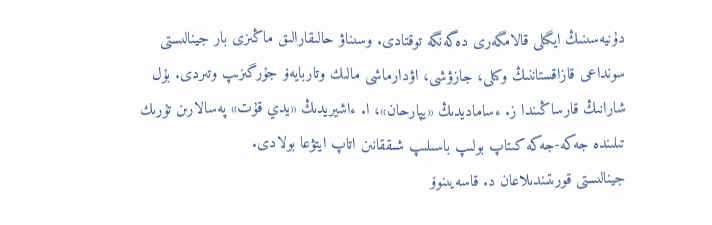دۇنيەسىنىڭ ايگىلى قالامگەرى دەگەنگە توقتادى. وسىناۋ حالىقارالىق ماڭىزى بار جينالىستى سونداعى قازاقستاننىڭ وكىلى، جازۋشى، اۋدارماشى مالىك وتاربايەۆ جۇرگىزىپ وتىردى. بۇل شارانىڭ قارساڭىندا ز. ءساماديدىڭ «يپارحان»، ا. ءاشيريدىڭ «يدي قۇت» پەسالارىن تۇرىك تىلىندە جەكە-جەكە كىتاپ بولىپ باسىلىپ شىققانىن اتاپ ايتۋعا بولادى.
جينالىستى قورىتىندىلاعان د. قاسەيىنوۆ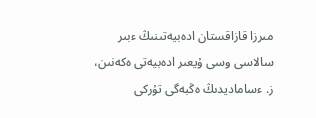مىرزا قازاقستان ادەبيەتىنىڭ ءبىر سالاسى وسى ۇيعىر ادەبيەتى ەكەنىن، ز. ءساماديدىڭ ەڭبەگى تۇركى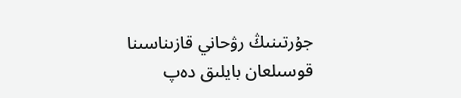جۇرتىنىڭ رۋحاني قازىناسىنا قوسىلعان بايلىق دەپ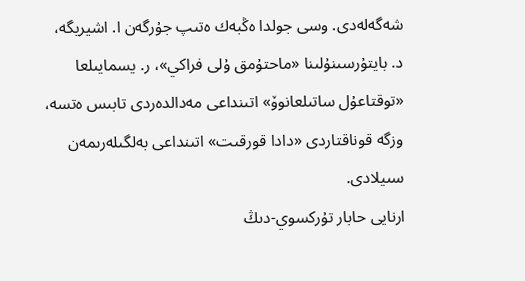شەگەلەدى. وسى جولدا ەڭبەك ەتىپ جۇرگەن ا. اشيريگە، د. بايتۇرسىنۇلىنا «ماحتۇمق ۇلى فراكي»، ر. يسمايىلعا «توقتاعۇل ساتىلعانوۆ» اتىنداعى مەدالدەردى تابىس ەتسە، وزگە قوناقتاردى «دادا قورقىت» اتىنداعى بەلگىلەرىمەن سىيلادى.
ارنايى حابار تۇركسوي-دىڭ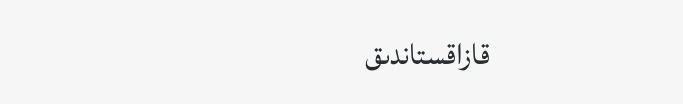قازاقستاندىق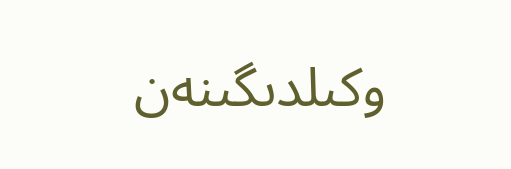وكىلدىگىنەن